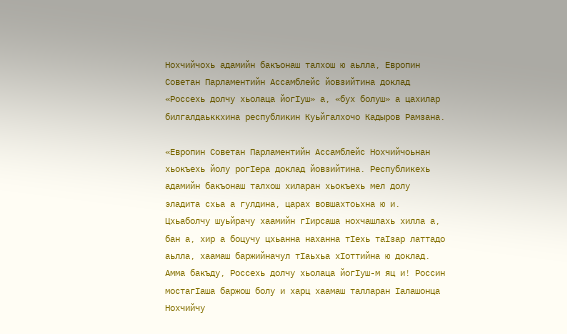Нохчийчохь адамийн бакъонаш талхош ю аьлла, Европин Советан Парламентийн Ассамблейс йовзийтина доклад «Россехь долчу хьолаца йогIуш» а, «бух болуш» а цахилар билгалдаьккхина республикин Куьйгалхочо Кадыров Рамзана.

«Европин Советан Парламентийн Ассамблейс Нохчийчоьнан хьокъехь йолу рогIера доклад йовзийтина. Республикехь адамийн бакъонаш талхош хиларан хьокъехь мел долу эладита схьа а гулдина, царах вовшахтоьхна ю и. Цхьаболчу шуьйрачу хаамийн гIирсаша нохчашлахь хилла а, бан а, хир а боцучу цхьанна наханна тIехь таIзар латтадо аьлла, хаамаш баржийначул тIаьхьа хIоттийна ю доклад. Амма бакъду, Россехь долчу хьолаца йогIуш-м яц и! Россин мостагIаша баржош болу и харц хаамаш талларан Iалашонца Нохчийчу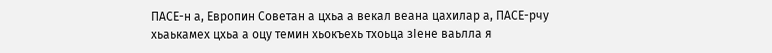ПАСЕ-н а, Европин Советан а цхьа а векал веана цахилар а, ПАСЕ-рчу хьаькамех цхьа а оцу темин хьокъехь тхоьца зIене ваьлла я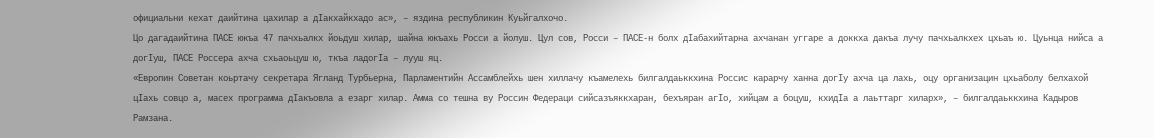официальни кехат даийтина цахилар а дIакхайкхадо ас», – яздина республикин Куьйгалхочо.
Цо дагадаийтина ПАСЕ юкъа 47 пачхьалкх йоьдуш хилар, шайна юкъахь Росси а йолуш. Цул сов, Росси – ПАСЕ-н болх дIабахийтарна ахчанан уггаре а доккха дакъа лучу пачхьалкхех цхьаъ ю. Цуьнца нийса а догIуш, ПАСЕ Россера ахча схьаоьцуш ю, ткъа ладогIа – лууш яц.
«Европин Советан коьртачу секретара Ягланд Турбьерна, Парламентийн Ассамблейхь шен хиллачу къамелехь билгалдаьккхина Россис карарчу ханна догIу ахча ца лахь, оцу организацин цхьаболу белхахой цIахь совцо а, масех программа дIакъовла а езарг хилар. Амма со тешна ву Россин Федераци сийсазъяккхаран, бехъяран агIо, хийцам а боцуш, кхидIа а лаьттарг хиларх», – билгалдаьккхина Кадыров Рамзана.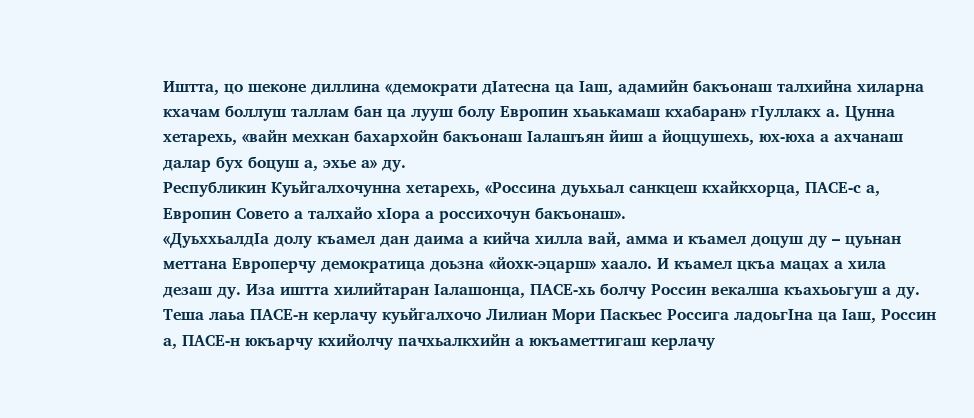Иштта, цо шеконе диллина «демократи дIатесна ца Iаш, адамийн бакъонаш талхийна хиларна кхачам боллуш таллам бан ца лууш болу Европин хьаькамаш кхабаран» гIуллакх а. Цунна хетарехь, «вайн мехкан бахархойн бакъонаш Iалашъян йиш а йоццушехь, юх-юха а ахчанаш далар бух боцуш а, эхье а» ду.
Республикин Куьйгалхочунна хетарехь, «Россина дуьхьал санкцеш кхайкхорца, ПАСЕ-с а, Европин Совето а талхайо хIора а россихочун бакъонаш».
«ДуьххьалдIа долу къамел дан даима а кийча хилла вай, амма и къамел доцуш ду – цуьнан меттана Европерчу демократица доьзна «йохк-эцарш» хаало. И къамел цкъа мацах а хила дезаш ду. Иза иштта хилийтаран Iалашонца, ПАСЕ-хь болчу Россин векалша къахьоьгуш а ду. Теша лаьа ПАСЕ-н керлачу куьйгалхочо Лилиан Мори Паскьес Россига ладоьгIна ца Iаш, Россин а, ПАСЕ-н юкъарчу кхийолчу пачхьалкхийн а юкъаметтигаш керлачу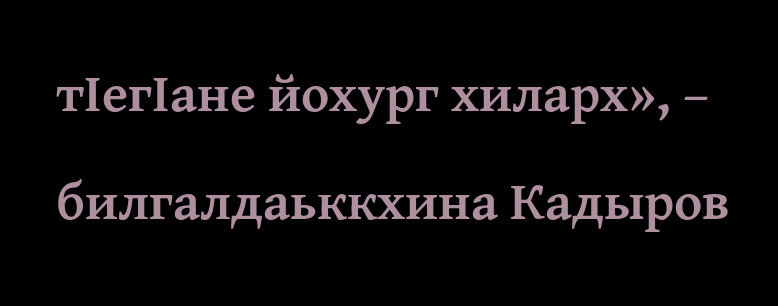тIегIане йохург хиларх», – билгалдаьккхина Кадыров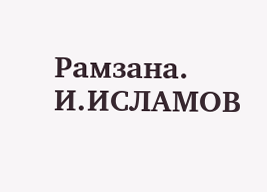Рамзана.
И.ИСЛАМОВ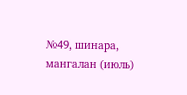№49, шинара, мангалан (июль)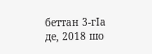беттан 3-гIа де, 2018 шо